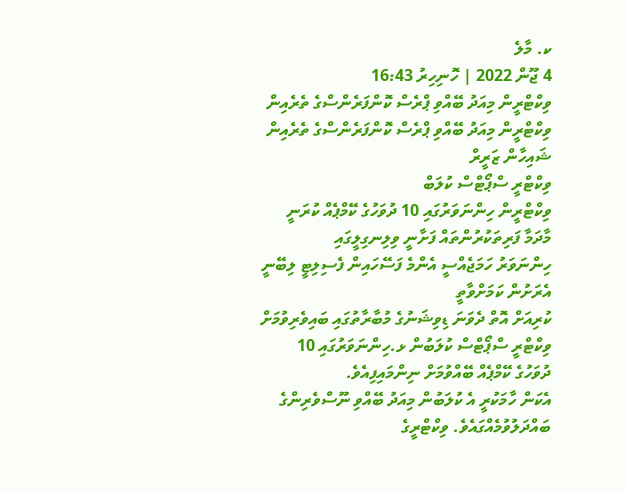ކ. މާލެ
4 ޖޫން 2022 | ހޮނިހިރު 16:43
ވިކްޓްރީން މިއަދު ބޭއްވި ޕްރެސް ކޮންފަރެންސްގެ ތެރެއިން
ވިކްޓްރީން މިއަދު ބޭއްވި ޕްރެސް ކޮންފަރެންސްގެ ތެރެއިން
ޝައިހާން ޒަރީރް
ވިކްޓްރީ ސްޕޯޓްސް ކުލަބް
ވިކްޓްރީން ހިންނަވަރުގައި 10 ދުވަހުގެ ކޭމްޕެއް ކުރަނީ
މާދަމާ ފަރިތަކުރުންތައް ފަށާނީ ވިލިނގިލީގައި
ހިންނަވަރު ހަމަޖެއްސީ އެންމެ ފަސޭހައިން ފެސިލިޓީ ލިބޭނީ އެރަށުން ކަމަށްވާތީ
ކުރިއަށް އޮތް ދެވަނަ ޑިވިޝަނުގެ މުބާރާތުގައި ބައިވެރިވުމަށް ވިކްޓްރީ ސްޕޯޓްސް ކުލަބުން ޅ.ހިންނަވަރުގައި 10 ދުވަހުގެ ކޭމްޕެއް ބޭއްވުމަށް ނިންމައިފިއެވެ.
އެކަން ހާމަކުރީ އެ ކުލަބުން މިއަދު ބޭއްވި ނޫސްވެރިންގެ ބައްދަލުވުމެއްގައެވެ. ވިކްޓްރީގެ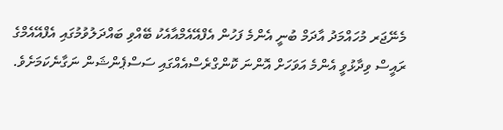މެނޭޖަރ މުހައްމަދު އާދަމް ބުނީ އެންމެ ފަހުން އެފްއޭއެމްއާއެކު ބޭއްވި ބައްދަލުވުމުގައި އެފްއޭއެމްގެ ރައީސް ވިދާޅުވީ އެންމެ އަވަހަށް އޮންނަ ކޮންގްރެސްއެއްގައި ސަސްޕެންޝަން ނަގާނެކަމަށެވެ.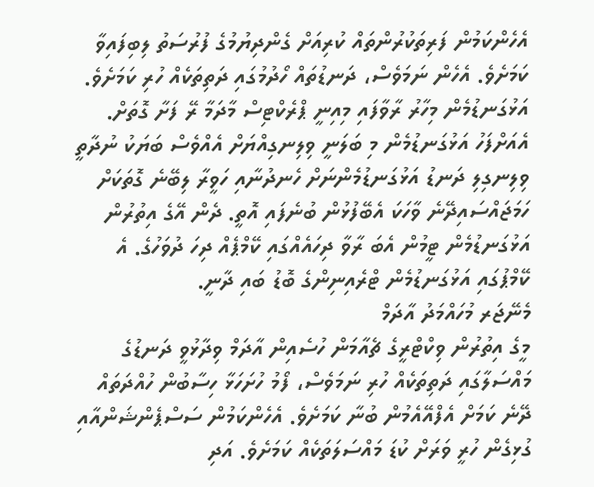އެހެންކަމުން ފަރިތަކުރުންތައް ކުރިއަށް ގެންދިޔުމުގެ ފުރުސަތު ލިބިފައިވާ ކަމަށެވެ. އެހެން ނަމަވެސް، ދަނޑުތައް ހޯދުމުގައި ދަތިތަކެއް ހުރި ކަމަށެވެ.
އަޅުގަނޑުމެން މިހާރު ރާވާފައި މިއިނީ ޕްރެކްޓިސް މާދަމާ ރޭ ފަށާ ގޮތަށް. އެއަށްފަހު އަޅުގަނޑުމެން މި ބަލަނީ ވިލިނގިއްޔަށް އެއްވެސް ބަޔަކު ނުދާތީ ވިލިނގިލި ދަނޑު އަޅުގަނޑުމެންނަށް ހެނދުނާއި ހަވީރާ ލިބޭނެ ގޮތަކަށް ހަމަޖައްސައިދޭނެ ވާހަކަ އެބޭފުޅުން ބުނެފައި އޮތީ. ދެން އޭގެ އިތުރުން އަޅުގަނޑުމެން ޓީމުން އެބަ ރާވާ ދިހައެއްގައި ކޭމްޕެއް ދިހަ ދުވަހުގެ. އެ ކޭމްޕުގައި އަޅުގަނޑުމެން ޓްރެއިނިންގެ ބޮޑު ބައި ދާނީ.
މެނޭޖަރ މުހައްމަދު އާދަމް
މީގެ އިތުރުން ވިކްޓްރީގެ ޗެއާމަން ހުސެއިން އާދަމް ވިދާޅުވީ ދަނޑުގެ މައްސަލާގައި ދަތިތަކެއް ހުރި ނަމަވެސް، ފޯމު ހުށަހަޅާ ހިސާބުން ހުއްދަތައް ދޭނެ ކަމަށް އެފްއޭއެމުން ބުނާ ކަމަށެވެ. އެހެންކަމުން ސަސްޕެންޝަންއާއި ގުޅިގެން ހުރީ ވަރަށް ކުޑަ މައްސަލަތަކެއް ކަމަށެވެ. އަދި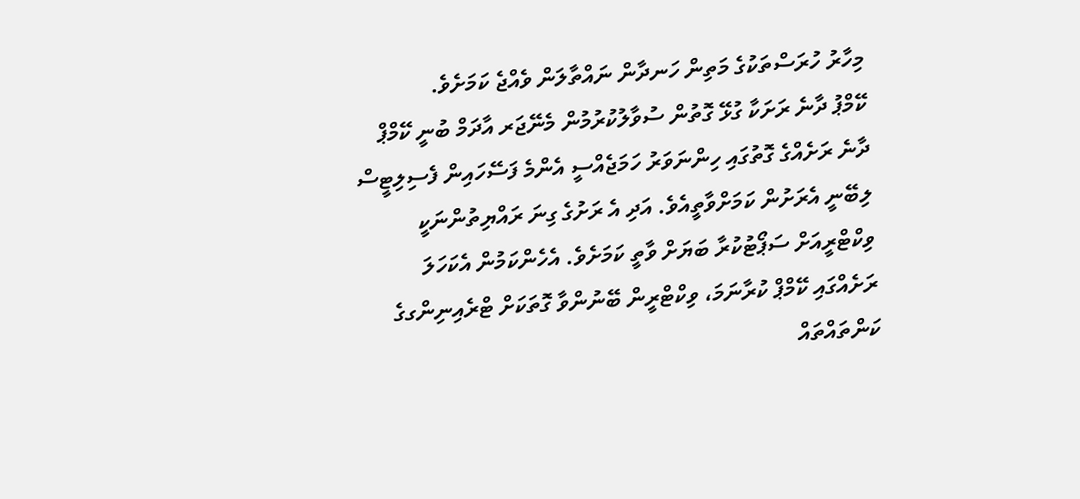މިހާރު ހުރަސްތަކުގެ މަތިން ހަނދާން ނައްތާލަން ވެއްޖެ ކަމަށެވެ.
ކޭމްޕު ދާނެ ރަށަކާ ގުޅޭ ގޮތުން ސުވާލުކުރުމުން މެނޭޖަރ އާދަމް ބުނީ ކޭމްޕް ދާނެ ރަށެއްގެ ގޮތުގައި ހިންނަވަރު ހަމަޖެއްސީ އެންމެ ފަސޭހައިން ފެސިލިޓީސް ލިބޭނީ އެރަށުން ކަމަށްވާތީއެވެ. އަދި އެ ރަށުގެ ގިނަ ރައްޔިތުންނަކީ ވިކްޓްރީއަށް ސަޕޯޓުކުރާ ބަޔަށް ވާތީ ކަމަށެވެ. އެހެންކަމުން އެކަހަލަ ރަށެއްގައި ކޭމްޕް ކުރާނަމަ، ވިކްޓްރީން ބޭނުންވާ ގޮތަކަށް ޓްރެއިނިންގގެ ކަންތައްތައް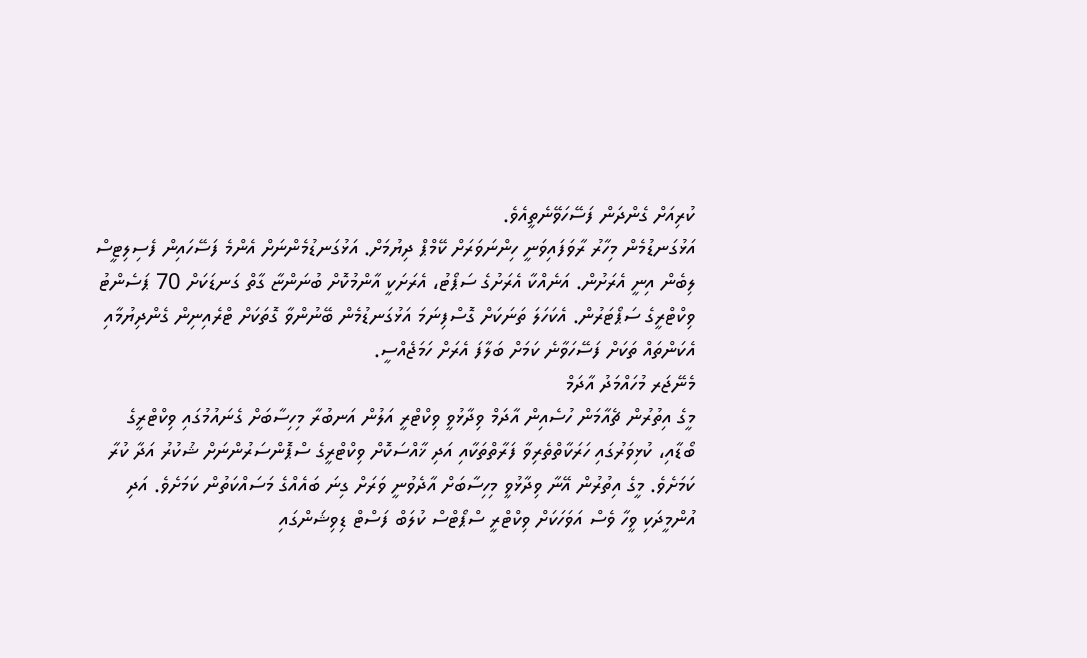ކުރިއަށް ގެންދަން ފަސޭހަވޭނެތީއެވެ.
އަޅުގަނޑުމެން މިހާރު ރާވަފައިވަނީ ހިންނަވަރަށް ކޭމްޕް ދިޔުމަށް. އަޅުގަނޑުމެންނަށް އެންމެ ފަސޭހައިން ފެސިލިޓީސް ލިބެން އިނީ އެރަށުން. އަނެއްކާ އެރަށުގެ ސަޕޯޓު، އެރަށަކީ އާންމުކޮށް ބުނަންޏާ ގާތް ގަނޑަކަށް 70 ޕަސެންޓު ވިކްޓްރީގެ ސަޕޯޓަރުން. އެކަހަލަ ތަނަކަށް ގޮސްފިނަމަ އަޅުގަނޑުމެން ބޭނުންވާ ގޮތަކަށް ޓްރެއިނިން ގެންދިޔުމާއި އެކަންތައް ތަކަށް ފަސޭހަވާނެ ކަމަށް ބަލާފަ އެރަށް ހަމަޖެއްސީ.
މެނޭޖަރ މުހައްމަދު އާދަމް
މީގެ އިތުރުން ޗެއާމަން ހުސެއިން އާދަމް ވިދާޅުވީ ވިކްޓްރީ އަލުން އަނބުރާ މިހިސާބަށް ގެނައުމުގައި ވިކްޓްރީގެ ބޯޑާއި، ކުޅިވަރުގައި ހަރަކާތްތެރިވާ ފަރާތްތަކާއި އަދި ޚާއްސަކޮށް ވިކްޓްރީގެ ސްޕޮންސަރުންނަށް ޝުކުރު އަދާ ކުރާ ކަމަށެވެ. މީގެ އިތުރުން އޭނާ ވިދާޅުވީ މިހިސާބަށް އާދެވުނީ ވަރަށް ގިނަ ބައެއްގެ މަސައްކަތުން ކަމަށެވެ. އަދި އުންމީދަކި ވީހާ ވެސް އަވަހަކަށް ވިކްޓްރީ ސްޕޯޓްސް ކުލަބް ފަސްޓް ޑިވިޝަންގައި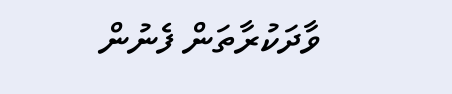ވާދަކުރާތަން ފެނުން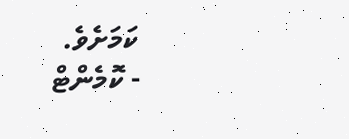ކަމަށެވެ.
- ކޮމެންޓް